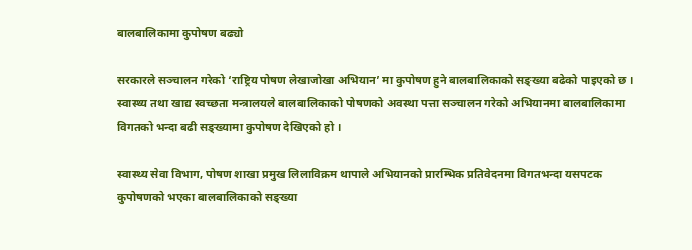बालबालिकामा कुपोषण बढ्यो

सरकारले सञ्चालन गरेको ‘राष्ट्रिय पोषण लेखाजोखा अभियान’ मा कुपोषण हुने बालबालिकाको सङ्ख्या बढेको पाइएको छ । स्वास्थ्य तथा खाद्य स्वच्छता मन्त्रालयले बालबालिकाको पोषणको अवस्था पत्ता सञ्चालन गरेको अभियानमा बालबालिकामा विगतको भन्दा बढी सङ्ख्यामा कुपोषण देखिएको हो ।

स्वास्थ्य सेवा विभाग, पोषण शाखा प्रमुख लिलाविक्रम थापाले अभियानको प्रारम्भिक प्रतिवेदनमा विगतभन्दा यसपटक कुपोषणको भएका बालबालिकाको सङ्ख्या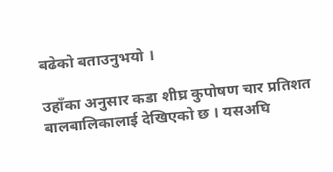बढेको बताउनुभयो ।

उहाँका अनुसार कडा शीघ्र कुपोषण चार प्रतिशत बालबालिकालाई देखिएको छ । यसअघि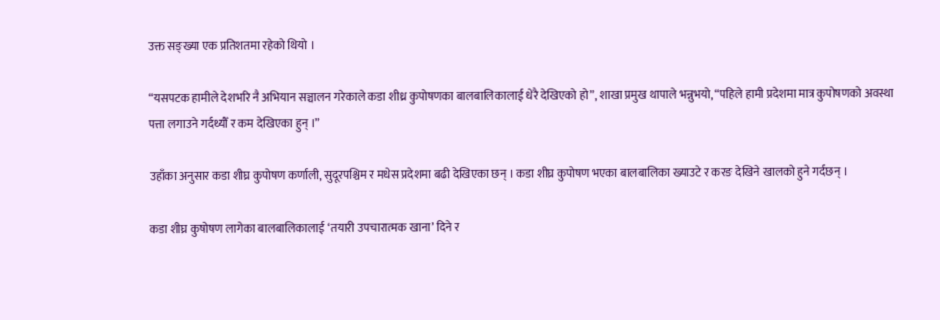उक्त सङ्ख्या एक प्रतिशतमा रहेको थियो ।

“यसपटक हामीले देशभरि नै अभियान सञ्चालन गरेकाले कडा शीध्र कुपोषणका बालबालिकालाई धेरै देखिएको हो”, शाखा प्रमुख थापाले भन्नुभयो, “पहिले हामी प्रदेशमा मात्र कुपोषणको अवस्था पत्ता लगाउने गर्दथ्यौँ र कम देखिएका हुन् ।”

उहाँका अनुसार कडा शीघ्र कुपोषण कर्णाली, सुदूरपश्चिम र मधेस प्रदेशमा बढी देखिएका छन् । कडा शीघ्र कुपोषण भएका बालबालिका ख्याउटे र करङ देखिने खालको हुने गर्दछन् ।

कडा शीघ्र कुषोषण लागेका बालबालिकालाई ‘तयारी उपचारात्मक खाना’ दिने र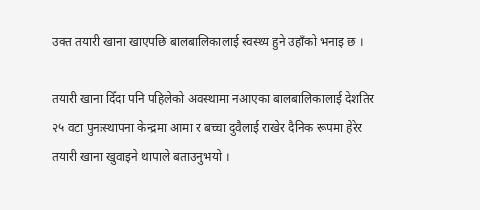उक्त तयारी खाना खाएपछि बालबालिकालाई स्वस्थ्य हुने उहाँको भनाइ छ ।

तयारी खाना दिँदा पनि पहिलेको अवस्थामा नआएका बालबालिकालाई देशतिर २५ वटा पुनःस्थापना केन्द्रमा आमा र बच्चा दुवैलाई राखेर दैनिक रूपमा हेरेर तयारी खाना खुवाइने थापाले बताउनुभयो ।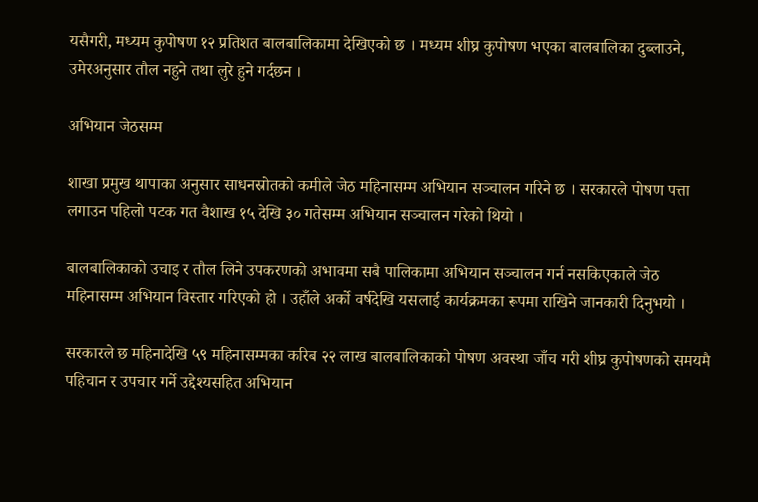यसैगरी, मध्यम कुपोषण १२ प्रतिशत बालबालिकामा देखिएको छ । मध्यम शीघ्र कुपोषण भएका बालबालिका दुब्लाउने, उमेरअनुसार तौल नहुने तथा लुरे हुने गर्दछन ।

अभियान जेठसम्म

शाखा प्रमुख थापाका अनुसार साधनस्रोतको कमीले जेठ महिनासम्म अभियान सञ्चालन गरिने छ । सरकारले पोषण पत्ता लगाउन पहिलो पटक गत वैशाख १५ देखि ३० गतेसम्म अभियान सञ्चालन गरेको थियो ।

बालबालिकाको उचाइ र तौल लिने उपकरणको अभावमा सबै पालिकामा अभियान सञ्चालन गर्न नसकिएकाले जेठ महिनासम्म अभियान विस्तार गरिएको हो । उहाँले अर्को वर्षदेखि यसलाई कार्यक्रमका रूपमा राखिने जानकारी दिनुभयो ।

सरकारले छ महिनादेखि ५९ महिनासम्मका करिब २२ लाख बालबालिकाको पोषण अवस्था जाँच गरी शीघ्र कुपोषणको समयमै पहिचान र उपचार गर्ने उद्देश्यसहित अभियान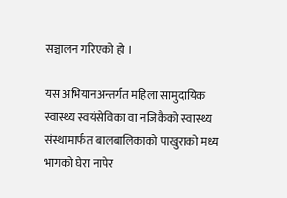सञ्चालन गरिएको हो ।

यस अभियानअन्तर्गत महिला सामुदायिक स्वास्थ्य स्वयंसेविका वा नजिकैको स्वास्थ्य संस्थामार्फत बालबालिकाको पाखुराको मध्य भागको घेरा नापेर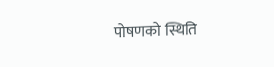पोषणको स्थिति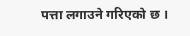पत्ता लगाउने गरिएको छ ।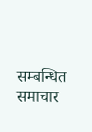सम्बन्धित समाचार